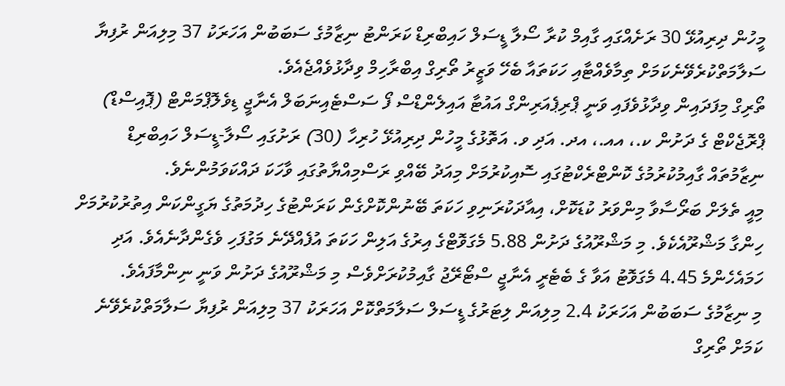މީހުން ދިރިއުޅޭ 30 ރަށެއްގައި ގާއިމް ކުރާ ސޯލާ ޑީސަލް ހައިބްރިޑް ކަރަންޓު ނިޒާމުގެ ސަބަބުން އަހަރަކު 37 މިލިއަން ރުފިޔާ ސަލާމަތްކުރެވޭނެކަމަށް ތިމާވެއްޓާއި ހަކަތައާ ބެހޭ ވަޒީރު ތޯރިގް އިބްރާހިމް ވިދާޅުވެއްޖެއެވެ.
ތޯރިގް މިފަދައިން ވިދާޅުވެފައި ވަނީ ޕްރިޕެއަރިންގް އައުޓާ އައިލެންޑްސް ފޯ ސަސްޓެއިނަބަލް އެނާޖީ ޑިވެލޮޕްމަންޓް (ޕޮއިސްޑް) ޕްރޮޖެކްޓް ގެ ދަށުން ކ.، އއ.، އދ. އަދި ވ. އަތޮޅުގެ މީހުން ދިރިއުޅޭ ހުރިހާ (30) ރަށުގައި ސޯލާ-ޑީސަލް ހައިބްރިޑް ނިޒާމުތައް ގާއިމުކުރުމުގެ ކޮންޓްރެކްޓުގައި ސޮއިކުރުމަށް މިއަދު ބޭއްވި ރަސްމިއްޔާތުގައި ވާހަކަ ދައްކަވަމުންނެވެ.
މިއީ ތެލަށް ބަރޯސާވާ މިންވަރު ކުޑަކޮށް، އިއާދަކުރަނިވި ހަކަތަ ބޭނުންކޮށްގެން ކަރަންޓުގެ ހިދުމަތުގެ ޔަގީންކަން އިތުރުކުރުމަށް ހިންގާ މަޝްރޫއެކެވެ. މި މަޝްރޫއުގެ ދަށުން 5.88 މެގަވޮޓްގެ އިރުގެ އަލިން ހަކަތަ އުފެއްދޭނެ މަގުފަހި ވެގެންދާނެއެވެ. އަދި ހަމައެހެންމެ 4.45 މެގަވޮޓު އަވާ ގެ ބެޓެރީ އެނާޖީ ސްޓޯރޭޖު ގާއިމުކުރަށްވެސް މި މަޝްރޫއުގެ ދަށުން ވަނީ ނިންމާފައެވެ.
މި ނިޒާމުގެ ސަބަބުން އަހަރަކު 2.4 މިލިއަން ލިޓަރުގެ ޑީސަލް ސަލާމަތްކޮށް އަހަރަކު 37 މިލިއަން ރުފިޔާ ސަލާމަތްކުރެވޭނެ ކަމަށް ތޯރިގް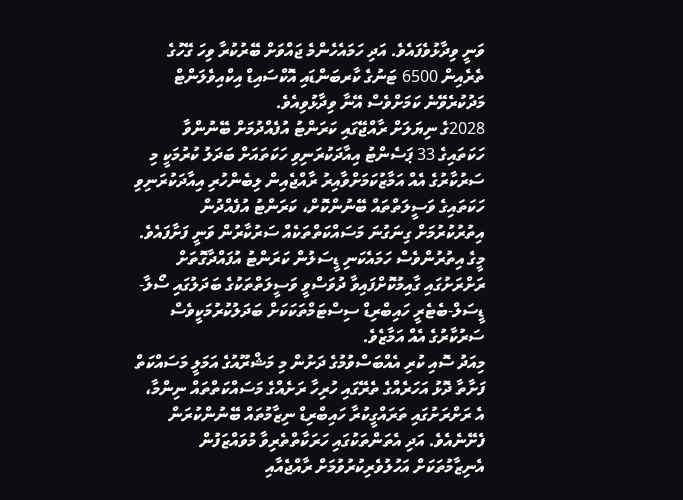ވަނީ ވިދާޅުވެފައެވެ. އަދި ހަމައެހެންމެ ޖައްވަށް ބޭރުކުރާ ވިހަ ގޭހުގެ ތެރެއިން 6500 ޓަނުގެ ކާރބަންޑައި އޮކްސައިޑް އިކްއިވެލަންޓް މަދުކުރެވޭނެ ކަމަށްވެސް އޭނާ ވިދާޅުވިއެވެ.
2028ގެ ނިޔަލަށް ރާއްޖޭގައި ކަރަންޓު އުފެއްދުމަށް ބޭނުންވާ ހަކަތައިގެ 33 ޕަސެންޓު އިއާދަކުރަނިވި ހަކަތައަށް ބަދަލު ކުރުމަކީ މި ސަރުކާރުގެ އެއް އަމާޒުކަމަށްވާއިރު ރާއްޖެއިން ލިބެންހުރި އިއާދަކުރަނިވި ހަކަތައިގެ ވަސީލަތްތައް ބޭނުންކޮށް، ކަރަންޓު އުފެއްދުން އިތުރުކުރުމަށް ގިނަގުނަ މަސައްކަތްތަކެއް ސަރުކާރުން ވަނީ ފަށާފައެވެ.
މީގެ އިތުރުންވެސް ހަމައެކަނި ޑީސަލުން ކަރަންޓު އުފައްދާގޮތަށް ރަށްރަށުގައި ގާއިމުކޮށްފައިވާ ދުވަސްވީ ވަސީލަތްތަކުގެ ބަދަލުގައި ސޯލާ-ޑީސަލް-ބެޓެރީ ހައިބްރިޑް ސިސްޓަމްތަކަކަށް ބަދަލުކުރުމަކީވެސް ސަރުކާރުގެ އެއް އަމާޒެވެ.
މިއަދު ސޮއި ކުރި އެއްބަސްވުމުގެ ދަށުން މި މަޝްރޫއުގެ އަމަލީ މަސައްކަތް ފަށާތާ ދޮޅު އަހަރެއްގެ ތެރޭގައި ހުރިހާ ރަށެއްގެ މަސައްކަތްތައް ނިންމާ، އެ ރަށްރަށުގައި ތަރައްގީކުރާ ހައިބްރިޑް ނިޒާމުތައް ބޭނުންކުރަން ފެށޭނެއެވެ. އަދި އެތަންތަކުގައި ހަރަކާތްތެރިވާ މުވައްޒަފުން އެނިޒާމުތަކަށް އަހުލުވެރިކުރުވުމަށް ރާއްޖެއާއި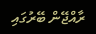ރާއްޖޭން ބޭރުގައި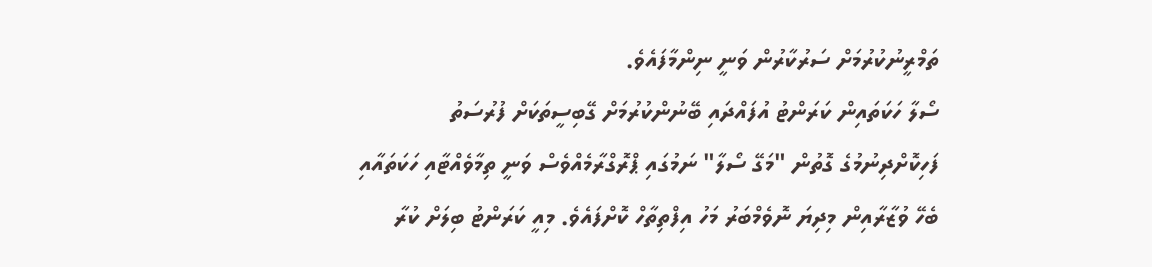ތަމްރީނުކުރުމަށް ސަރުކާރުން ވަނީ ނިންމާފައެވެ.
ސޯލާ ހަކަތައިން ކަރަންޓު އުފައްދައި ބޭނުންކުރުމަށް ގޭބިސީތަކަށް ފުރުސަތު ފަހިކޮށްދިނުމުގެ ގޮތުން "މަގޭ ސޯލާ" ނަމުގައި ޕްރޮގްރާމެއްވެސް ވަނީ ތިމާވެއްޓާއި ހަކަތައާއި ބެހޭ ވުޒާރާއިން މިދިޔަ ނޮވެމްބަރު މަހު އިފްތިތާހް ކޮށްފައެވެ. މިއީ ކަރަންޓު ބިލަށް ކުރާ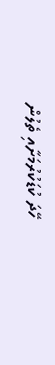ހޭދަ ކުޑަކުރުމަށާއި ތެލުން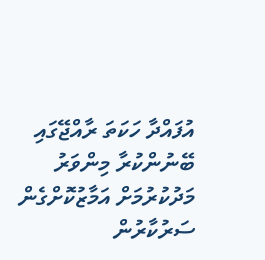އުފައްދާ ހަކަތަ ރާއްޖޭގައި ބޭނުންކުރާ މިންވަރު މަދުކުރުމަށް އަމާޒުކޮށްގެން ސަރުކާރުން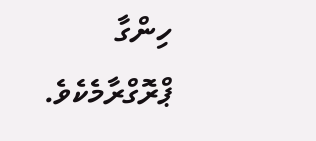ހިންގާ ޕްރޮގްރާމެކެވެ.